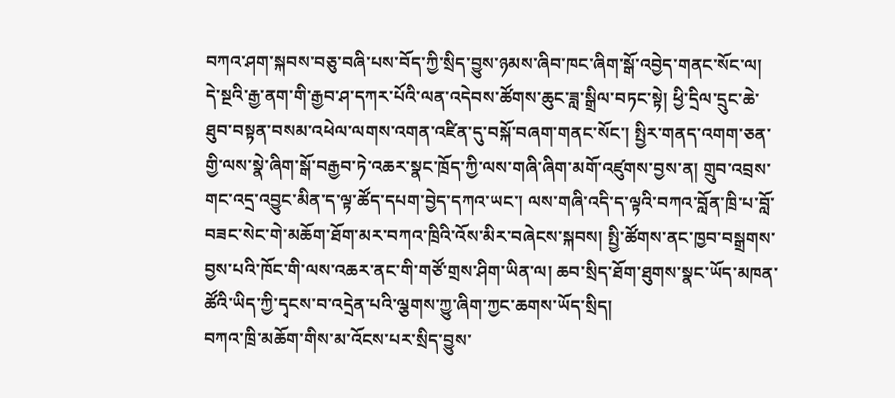བཀའ་ཤག་སྐབས་བཅུ་བཞི་པས་བོད་ཀྱི་སྲིད་བྱུས་ཉམས་ཞིབ་ཁང་ཞིག་སྒོ་འབྱེད་གནང་སོང་ལ། དེ་སྔའི་རྒྱ་ནག་གི་རྒྱབ་ཤ་དཀར་པོའི་ལན་འདེབས་ཚོགས་ཆུང་ཟླ་སྒྲིལ་བཏང་སྟེ། ཕྱི་དྲིལ་དྲུང་ཆེ་ཐུབ་བསྟན་བསམ་འཕེལ་ལགས་འགན་འཛིན་དུ་བསྐོ་བཞག་གནང་སོང་། སྤྱིར་གནད་འགག་ཅན་གྱི་ལས་སྣེ་ཞིག་སྒོ་བརྒྱབ་ཏེ་འཆར་སྣང་ཁྲོད་ཀྱི་ལས་གཞི་ཞིག་མགོ་འཛུགས་བྱས་ན། གྲུབ་འབྲས་གང་འདྲ་འབྱུང་མིན་ད་ལྟ་ཚོད་དཔག་བྱེད་དཀའ་ཡང་། ལས་གཞི་འདི་ད་ལྟའི་བཀའ་བློན་ཁྲི་པ་བློ་བཟང་སེང་གེ་མཆོག་ཐོག་མར་བཀའ་ཁྲིའི་འོས་མིར་བཞེངས་སྐབས། སྤྱི་ཚོགས་ནང་ཁྱབ་བསྒྲགས་བྱས་པའི་ཁོང་གི་ལས་འཆར་ནང་གི་གཙོ་གྲས་ཤིག་ཡིན་ལ། ཆབ་སྲིད་ཐོག་ཐུགས་སྣང་ཡོད་མཁན་ཚོའི་ཡིད་ཀྱི་དྭངས་བ་འདྲེན་པའི་ལྕགས་ཀྱུ་ཞིག་ཀྱང་ཆགས་ཡོད་སྲིད།
བཀའ་ཁྲི་མཆོག་གིས་མ་འོངས་པར་སྲིད་བྱུས་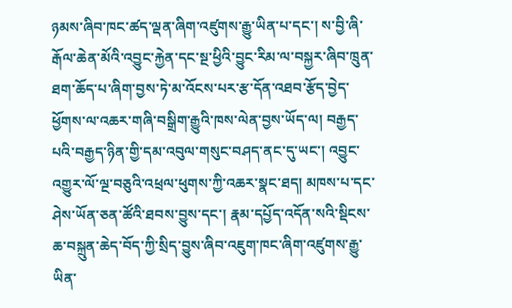ཉམས་ཞིབ་ཁང་ཚད་ལྡན་ཞིག་འཛུགས་རྒྱུ་ཡིན་པ་དང་། ས་བྱི་ཞི་རྒོལ་ཆེན་མོའི་འབྱུང་རྐྱེན་དང་སྔ་ཕྱིའི་བྱུང་རིམ་ལ་བསྐྱར་ཞིབ་ཁྲུན་ཐག་ཆོད་པ་ཞིག་བྱས་ཏེ་མ་འོངས་པར་རྩ་དོན་འཐབ་རྩོད་བྱེད་ཕྱོགས་ལ་འཆར་གཞི་བསྒྲིག་རྒྱུའི་ཁས་ལེན་བྱས་ཡོད་ལ། བརྒྱད་པའི་བརྒྱད་ཉིན་གྱི་དམ་འབུལ་གསུང་བཤད་ནང་དུ་ཡང་། འབྱུང་འགྱུར་ལོ་ལྔ་བཅུའི་འཕྲལ་ཕུགས་ཀྱི་འཆར་སྣང་ཐད། མཁས་པ་དང་ཤེས་ཡོན་ཅན་ཚོའི་ཐབས་བྱུས་དང་། རྣམ་དཔྱོད་འདོན་སའི་སྡིངས་ཆ་བསྐྲུན་ཆེད་བོད་ཀྱི་སྲིད་བྱུས་ཞིབ་འཇུག་ཁང་ཞིག་འཛུགས་རྒྱུ་ཡིན་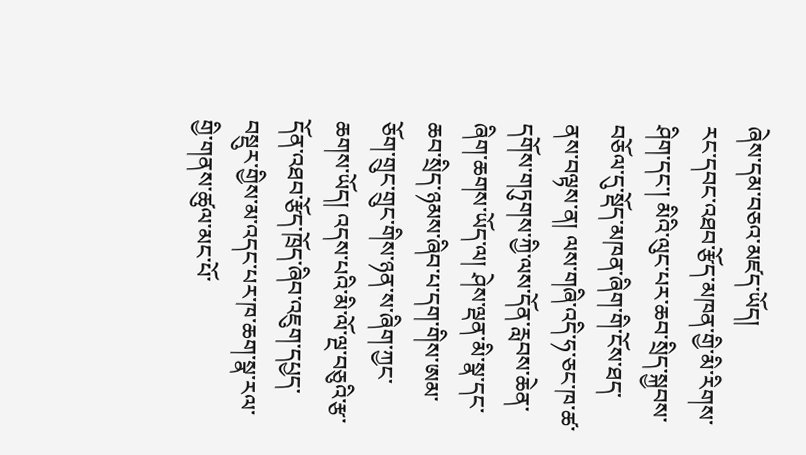ཞེས་དམ་བཅའ་མཛད་ཡོད།
རང་དབང་འཐབ་རྩོད་མཁན་གྱི་མི་རིགས་ཤིག་དང་། མིའི་ལུང་པར་ཆབ་སྲིད་སྐྱབས་བཅོལ་དུ་སྡོད་མཁན་ཞིག་གི་ངོས་ཐད་ནས་བལྟས་ན། ལས་གཞི་འདི་ཧ་ཅང་ཁ་ཚ་དགོས་གཏུགས་ཀྱི་ལས་དོན་རླབས་ཆེན་ཞིག་ཆགས་ཡོད་ལ། ཤེས་ལྡན་མི་སྣ་དང་ཆབ་སྲིད་ཉམས་ཞིབ་པ་དག་གིས་ཨམ་ཅོག་གྲུང་གྲུང་གིས་ཉན་ས་ཞིག་ཀྱང་ཆགས་ཡོད། འདས་པའི་མི་ལོ་ལྔ་བཅུའི་རྩ་དོན་འཐབ་རྩོད་ཁྲོད་ཞིབ་འཇུག་དཔྱད་བསྡུར་གྱིས་མ་འདང་པར་ཁ་ཆག་སྣ་རལ་གྱི་གནས་ཚུལ་མང་པོ་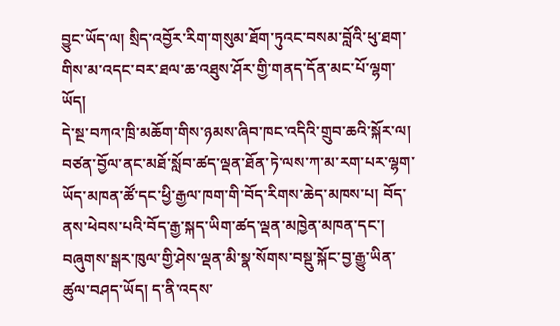བྱུང་ཡོད་ལ། སྲིད་འབྱོར་རིག་གསུམ་ཐོག་ཏུའང་བསམ་བློའི་ཕུ་ཐག་གིས་མ་འདང་བར་ཐལ་ཆ་འཐུས་ཤོར་གྱི་གནད་དོན་མང་པོ་ལྷག་ཡོད།
དེ་སྔ་བཀའ་ཁྲི་མཆོག་གིས་ཉམས་ཞིབ་ཁང་འདིའི་གྲུབ་ཆའི་སྐོར་ལ། བཙན་བྱོལ་ནང་མཐོ་སློབ་ཚད་ལྡན་ཐོན་ཏེ་ལས་ཀ་མ་རག་པར་ལྷག་ཡོད་མཁན་ཚོ་དང་ཕྱི་རྒྱལ་ཁག་གི་བོད་རིགས་ཆེད་མཁས་པ། བོད་ནས་ཕེབས་པའི་བོད་རྒྱ་སྐད་ཡིག་ཚད་ལྡན་མཁྱེན་མཁན་དང་། བཞུགས་སྒར་ཁུལ་གྱི་ཤེས་ལྡན་མི་སྣ་སོགས་བསྡུ་སྐོང་བྱ་རྒྱུ་ཡིན་ཚུལ་བཤད་ཡོད། ད་ནི་འདས་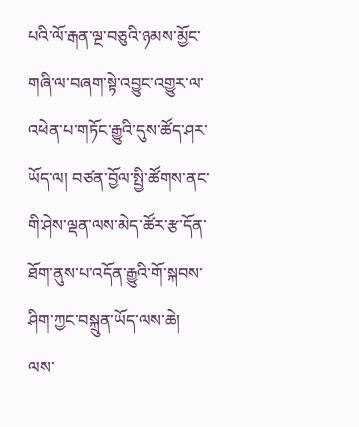པའི་ལོ་རྒན་ལྔ་བཅུའི་ཉམས་མྱོང་གཞི་ལ་བཞག་སྟེ་འབྱུང་འགྱུར་ལ་འཕེན་པ་གཏོང་རྒྱུའི་དུས་ཚོད་ཤར་ཡོད་ལ། བཙན་བྱོལ་སྤྱི་ཚོགས་ནང་གི་ཤེས་ལྡན་ལས་མེད་ཚོར་རྩ་དོན་ཐོག་ནུས་པ་འདོན་རྒྱུའི་གོ་སྐབས་ཤིག་ཀྱང་བསྐྲུན་ཡོད་ལས་ཆེ།
ལས་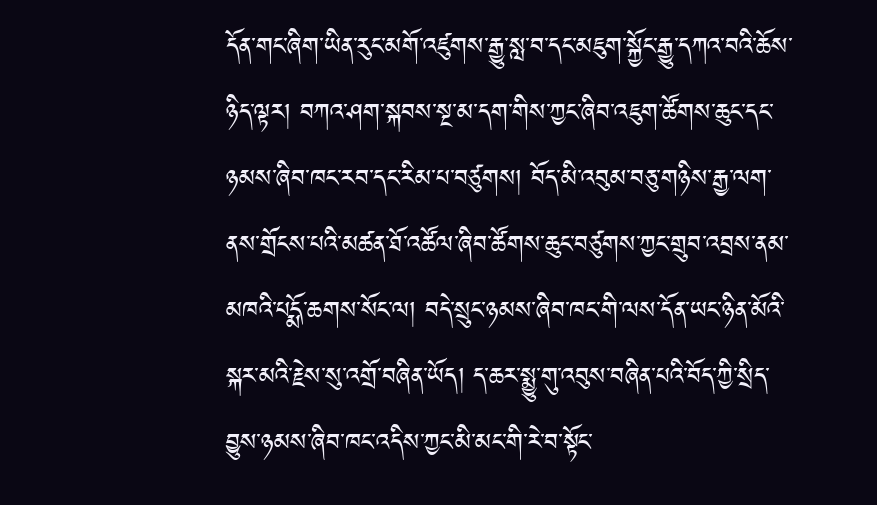དོན་གང་ཞིག་ཡིན་རུང་མགོ་འཛུགས་རྒྱུ་སླ་བ་དང་མཇུག་སྐྱོང་རྒྱུ་དཀའ་བའི་ཆོས་ཉིད་ལྟར། བཀའ་ཤག་སྐབས་སྔ་མ་དག་གིས་ཀྱང་ཞིབ་འཇུག་ཚོགས་ཆུང་དང་ཉམས་ཞིབ་ཁང་རབ་དང་རིམ་པ་བཙུགས། བོད་མི་འབུམ་བཅུ་གཉིས་རྒྱ་ལག་ནས་གྲོངས་པའི་མཚན་ཐོ་འཚོལ་ཞིབ་ཚོགས་ཆུང་བཙུགས་ཀྱང་གྲུབ་འབྲས་ནམ་མཁའི་པདྨོ་ཆགས་སོང་ལ། བདེ་སྲུང་ཉམས་ཞིབ་ཁང་གི་ལས་དོན་ཡང་ཉིན་མོའི་སྐར་མའི་རྗེས་སུ་འགྲོ་བཞིན་ཡོད། ད་ཆར་སྨྱུ་གུ་འབུས་བཞིན་པའི་བོད་ཀྱི་སྲིད་བྱུས་ཉམས་ཞིབ་ཁང་འདིས་ཀྱང་མི་མང་གི་རེ་བ་སྟོང་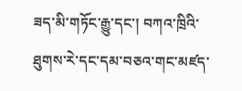ཟད་མི་གཏོང་རྒྱུ་དང་། བཀའ་ཁྲིའི་ཐུགས་རེ་དང་དམ་བཅའ་གང་མཛད་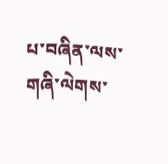པ་བཞིན་ལས་གཞི་ལེགས་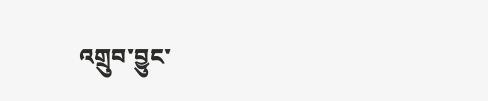འགྲུབ་བྱུང་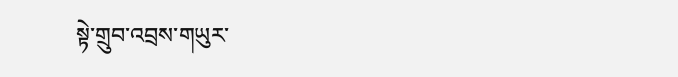སྟེ་གྲུབ་འབྲས་གཡུར་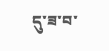དུ་ཟ་བ་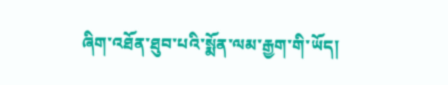ཞིག་འཐོན་ཐུབ་པའི་སྨོན་ལམ་རྒྱག་གི་ཡོད།